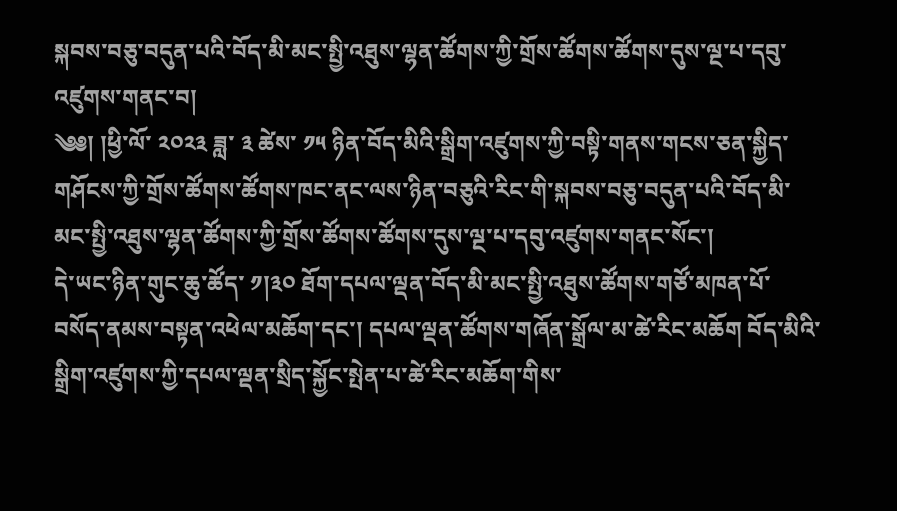སྐབས་བཅུ་བདུན་པའི་བོད་མི་མང་སྤྱི་འཐུས་ལྷན་ཚོགས་ཀྱི་གྲོས་ཚོགས་ཚོགས་དུས་ལྔ་པ་དབུ་འཛུགས་གནང་བ།
༄༅། །ཕྱི་ལོ་ ༢༠༢༣ ཟླ་ ༣ ཚེས་ ༡༥ ཉིན་བོད་མིའི་སྒྲིག་འཛུགས་ཀྱི་བསྟི་གནས་གངས་ཅན་སྐྱིད་གཤོངས་ཀྱི་གྲོས་ཚོགས་ཚོགས་ཁང་ནང་ལས་ཉིན་བཅུའི་རིང་གི་སྐབས་བཅུ་བདུན་པའི་བོད་མི་མང་སྤྱི་འཐུས་ལྷན་ཚོགས་ཀྱི་གྲོས་ཚོགས་ཚོགས་དུས་ལྔ་པ་དབུ་འཛུགས་གནང་སོང་།
དེ་ཡང་ཉིན་གུང་ཆུ་ཚོད་ ༡།༣༠ ཐོག་དཔལ་ལྡན་བོད་མི་མང་སྤྱི་འཐུས་ཚོགས་གཙོ་མཁན་པོ་བསོད་ནམས་བསྟན་འཕེལ་མཆོག་དང་། དཔལ་ལྡན་ཚོགས་གཞོན་སྒྲོལ་མ་ཚེ་རིང་མཆོག བོད་མིའི་སྒྲིག་འཛུགས་ཀྱི་དཔལ་ལྡན་སྲིད་སྐྱོང་སྤེན་པ་ཚེ་རིང་མཆོག་གིས་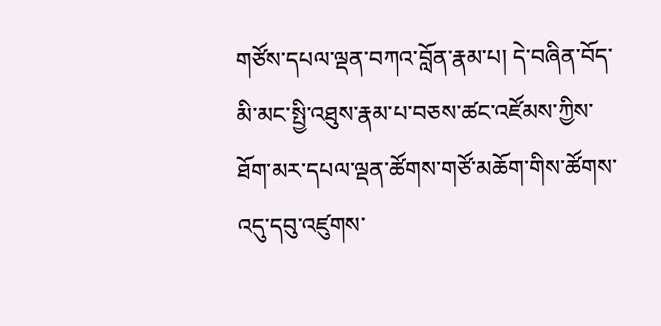གཙོས་དཔལ་ལྡན་བཀའ་བློན་རྣམ་པ། དེ་བཞིན་བོད་མི་མང་སྤྱི་འཐུས་རྣམ་པ་བཅས་ཚང་འཛོམས་ཀྱིས་ཐོག་མར་དཔལ་ལྡན་ཚོགས་གཙོ་མཆོག་གིས་ཚོགས་འདུ་དབུ་འཛུགས་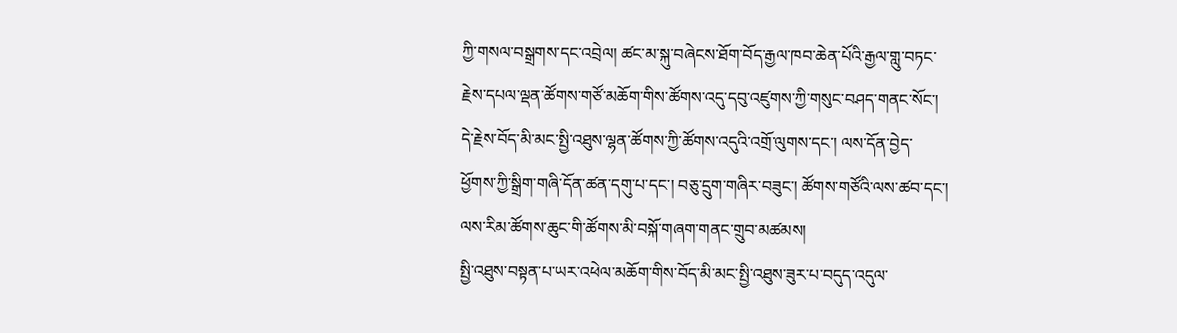ཀྱི་གསལ་བསྒྲགས་དང་འབྲེལ། ཚང་མ་སྐུ་བཞེངས་ཐོག་བོད་རྒྱལ་ཁབ་ཆེན་པོའི་རྒྱལ་གླུ་བཏང་རྗེས་དཔལ་ལྡན་ཚོགས་གཙོ་མཆོག་གིས་ཚོགས་འདུ་དབུ་འཛུགས་ཀྱི་གསུང་བཤད་གནང་སོང་།
དེ་རྗེས་བོད་མི་མང་སྤྱི་འཐུས་ལྷན་ཚོགས་ཀྱི་ཚོགས་འདུའི་འགྲོ་ལུགས་དང་། ལས་དོན་བྱེད་ཕྱོགས་ཀྱི་སྒྲིག་གཞི་དོན་ཚན་དགུ་པ་དང་། བཅུ་དྲུག་གཞིར་བཟུང་། ཚོགས་གཙོའི་ལས་ཚབ་དང་། ལས་རིམ་ཚོགས་ཆུང་གི་ཚོགས་མི་བསྐོ་གཞག་གནང་གྲུབ་མཚམས།
སྤྱི་འཐུས་བསྟན་པ་ཡར་འཕེལ་མཆོག་གིས་བོད་མི་མང་སྤྱི་འཐུས་ཟུར་པ་བདུད་འདུལ་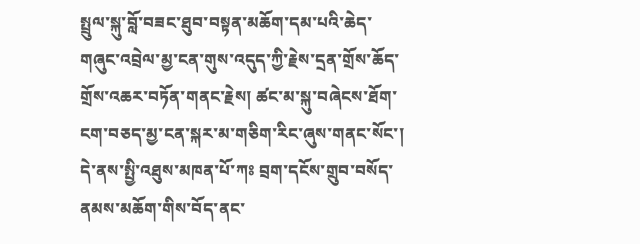སྤྲུལ་སྐུ་བློ་བཟང་ཐུབ་བསྟན་མཆོག་དམ་པའི་ཆེད་གཞུང་འབྲེལ་མྱ་ངན་གུས་འདུད་ཀྱི་རྗེས་དྲན་གྲོས་ཆོད་གྲོས་འཆར་བཏོན་གནང་རྗེས། ཚང་མ་སྐུ་བཞེངས་ཐོག་ངག་བཅད་མྱ་ངན་སྐར་མ་གཅིག་རིང་ཞུས་གནང་སོང་།
དེ་ནས་སྤྱི་འཐུས་མཁན་པོ་ཀཿ བྲག་དངོས་གྲུབ་བསོད་ནམས་མཆོག་གིས་བོད་ནང་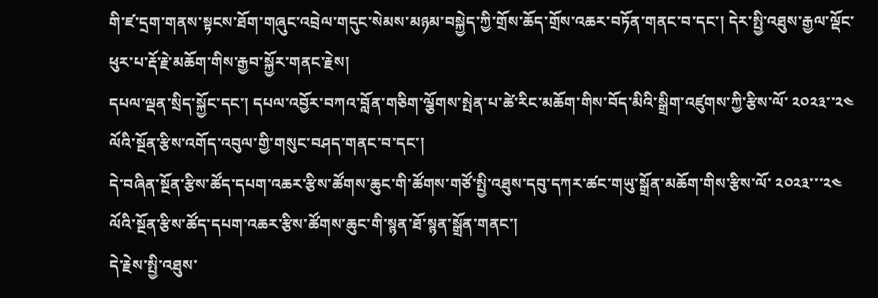གི་ཛ་དྲག་གནས་སྟངས་ཐོག་གཞུང་འབྲེལ་གདུང་སེམས་མཉམ་བསྐྱེད་ཀྱི་གྲོས་ཆོད་གྲོས་འཆར་བཏོན་གནང་བ་དང་། དེར་སྤྱི་འཐུས་རྒྱལ་ལྡོང་ཕུར་པ་རྡོ་རྗེ་མཆོག་གིས་རྒྱབ་སྐྱོར་གནང་རྗེས།
དཔལ་ལྡན་སྲིད་སྐྱོང་དང་། དཔལ་འབྱོར་བཀའ་བློན་གཅིག་ལྕོགས་སྤེན་པ་ཚེ་རིང་མཆོག་གིས་བོད་མིའི་སྒྲིག་འཛུགས་ཀྱི་རྩིས་ལོ་ ༢༠༢༣་་༢༤ ལོའི་སྔོན་རྩིས་འགོད་འབུལ་གྱི་གསུང་བཤད་གནང་བ་དང་།
དེ་བཞིན་སྔོན་རྩིས་ཚོད་དཔག་འཆར་རྩིས་ཚོགས་ཆུང་གི་ཚོགས་གཙོ་སྤྱི་འཐུས་དབུ་དཀར་ཚང་གཡུ་སྒྲོན་མཆོག་གིས་རྩིས་ལོ་ ༢༠༢༣་་་༢༤ ལོའི་སྔོན་རྩིས་ཚོད་དཔག་འཆར་རྩིས་ཚོགས་ཆུང་གི་སྙན་ཐོ་སྙན་སྒྲོན་གནང་།
དེ་རྗེས་སྤྱི་འཐུས་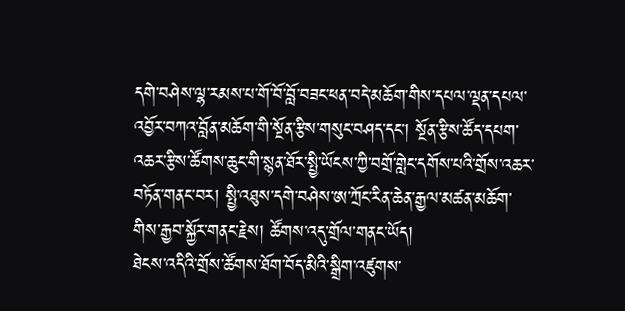དགེ་བཤེས་ལྷ་རམས་པ་གོ་བོ་བློ་བཟང་ཕན་བདེ་མཆོག་གིས་དཔལ་ལྡན་དཔལ་འབྱོར་བཀའ་བློན་མཆོག་གི་སྔོན་རྩིས་གསུང་བཤད་དང་། སྔོན་རྩིས་ཚོད་དཔག་འཆར་རྩིས་ཚོགས་ཆུང་གི་སྙན་ཐོར་སྤྱི་ཡོངས་ཀྱི་བགྲོ་གླེང་དགོས་པའི་གྲོས་འཆར་བཏོན་གནང་བར། སྤྱི་འཐུས་དགེ་བཤེས་ཨ་ཀྲོང་རིན་ཆེན་རྒྱལ་མཚན་མཆོག་གིས་རྒྱབ་སྐྱོར་གནང་རྗེས། ཚོགས་འདུ་གྲོལ་གནང་ཡོད།
ཐེངས་འདིའི་གྲོས་ཚོགས་ཐོག་བོད་མིའི་སྒྲིག་འཛུགས་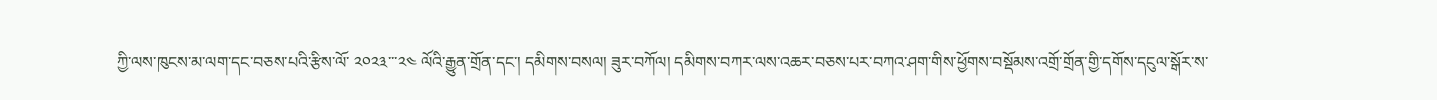ཀྱི་ལས་ཁུངས་མ་ལག་དང་བཅས་པའི་རྩིས་ལོ་ ༢༠༢༣་་་༢༤ ལོའི་རྒྱུན་གྲོན་དང་། དམིགས་བསལ། ཟུར་བཀོལ། དམིགས་བཀར་ལས་འཆར་བཅས་པར་བཀའ་ཤག་གིས་ཕྱོགས་བསྡོམས་འགྲོ་གྲོན་གྱི་དགོས་དངུལ་སྒོར་ས་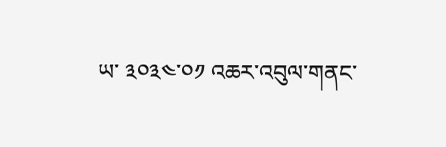ཡ་ ༣༠༣༤་༠༡ འཆར་འབུལ་གནང་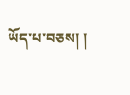ཡོད་པ་བཅས། །